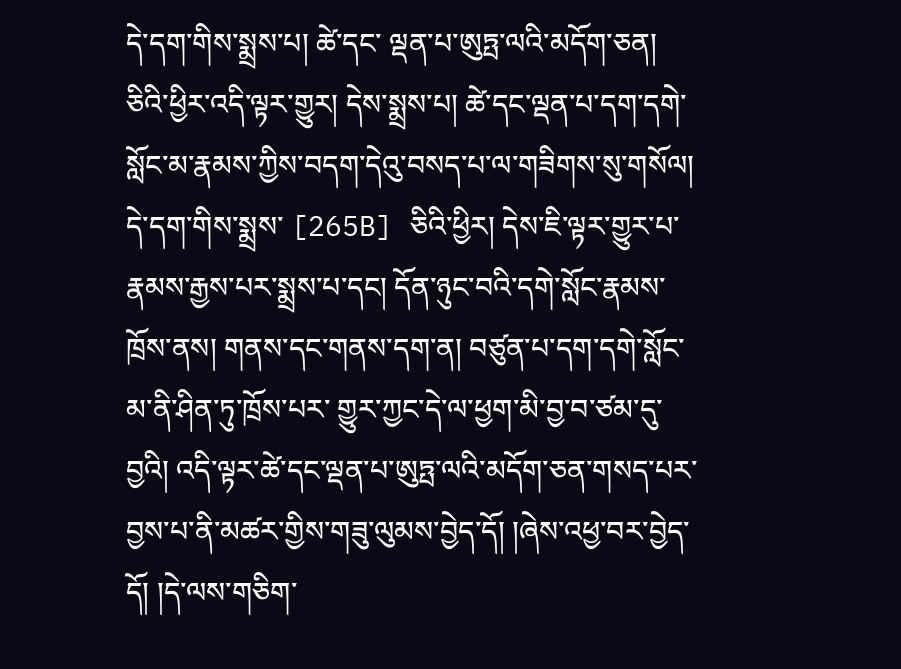དེ་དག་གིས་སྨྲས་པ། ཚེ་དང་ ལྡན་པ་ཨུཏྤ་ལའི་མདོག་ཅན། ཅིའི་ཕྱིར་འདི་ལྟར་གྱུར། དེས་སྨྲས་པ། ཚེ་དང་ལྡན་པ་དག་དགེ་སློང་མ་རྣམས་ཀྱིས་བདག་དེའུ་བསད་པ་ལ་གཟིགས་སུ་གསོལ། དེ་དག་གིས་སྨྲས་ [265B] ཅིའི་ཕྱིར། དེས་ཇི་ལྟར་གྱུར་པ་རྣམས་རྒྱས་པར་སྨྲས་པ་དང། དོན་ཉུང་བའི་དགེ་སློང་རྣམས་ཁྲོས་ནས། གནས་དང་གནས་དག་ན། བཙུན་པ་དག་དགེ་སློང་མ་ནི་ཤིན་ཏུ་ཁྲོས་པར་ གྱུར་ཀྱང་དེ་ལ་ཕྱག་མི་བྱ་བ་ཙམ་དུ་བྱའི། འདི་ལྟར་ཚེ་དང་ལྡན་པ་ཨུཏྤ་ལའི་མདོག་ཅན་གསད་པར་བྱས་པ་ནི་མཚར་གྱིས་གཟུ་ལུམས་བྱེད་དོ། །ཞེས་འཕྱ་བར་བྱེད་དོ། །དེ་ལས་གཅིག་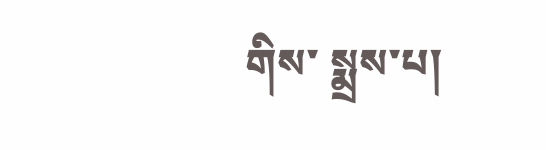གིས་ སྨྲས་པ།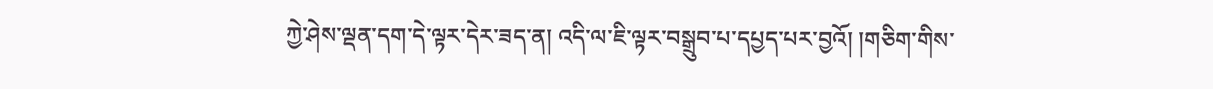ཀྱེ་ཤེས་ལྡན་དག་དེ་ལྟར་དེར་ཟད་ན། འདི་ལ་ཇི་ལྟར་བསྒྲུབ་པ་དཔྱད་པར་བྱའོ། །གཅིག་གིས་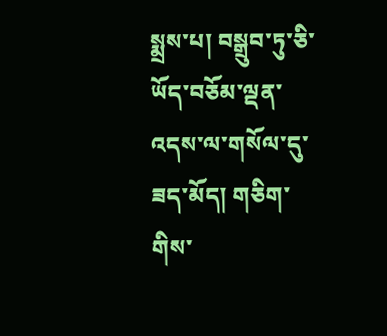སྨྲས་པ། བསྒྲུབ་ཏུ་ཅི་ཡོད་བཅོམ་ལྡན་འདས་ལ་གསོལ་དུ་ཟད་མོད། གཅིག་ གིས་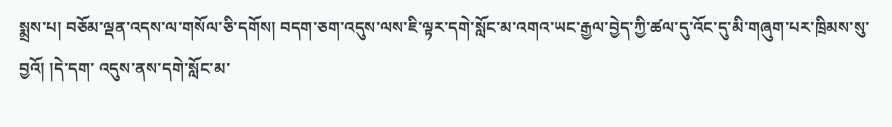སྨྲས་པ། བཅོམ་ལྡན་འདས་ལ་གསོལ་ཅི་དགོས། བདག་ཅག་འདུས་ལས་ཇི་ལྟར་དགེ་སློང་མ་འགའ་ཡང་རྒྱལ་བྱེད་ཀྱི་ཚལ་དུ་འོང་དུ་མི་གཞུག་པར་ཁྲིམས་སུ་བྱའོ། །དེ་དག་ འདུས་ནས་དགེ་སློང་མ་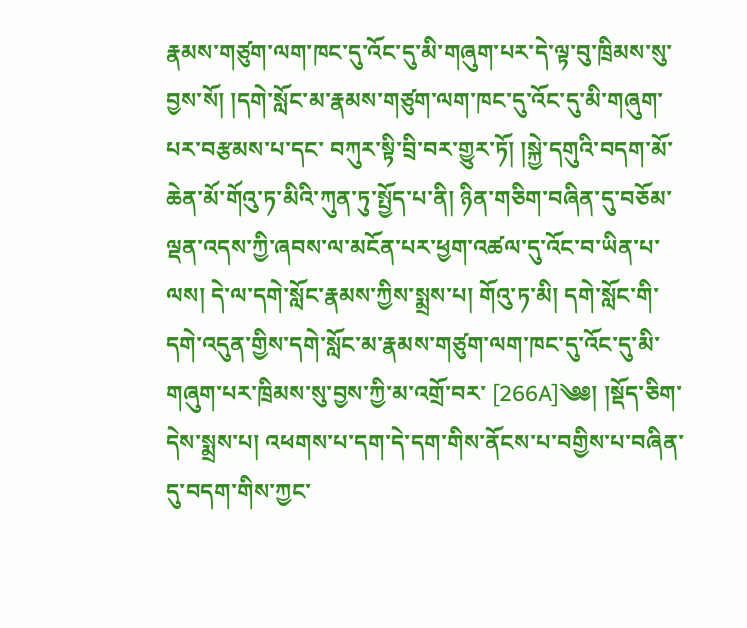རྣམས་གཙུག་ལག་ཁང་དུ་འོང་དུ་མི་གཞུག་པར་དེ་ལྟ་བུ་ཁྲིམས་སུ་བྱས་སོ། །དགེ་སློང་མ་རྣམས་གཙུག་ལག་ཁང་དུ་འོང་དུ་མི་གཞུག་པར་བརྩམས་པ་དང་ བཀུར་སྟི་བྲི་བར་གྱུར་ཏོ། །སྐྱེ་དགུའི་བདག་མོ་ཆེན་མོ་གོའུ་ཏ་མིའི་ཀུན་ཏུ་སྤྱོད་པ་ནི། ཉིན་གཅིག་བཞིན་དུ་བཅོམ་ལྡན་འདས་ཀྱི་ཞབས་ལ་མངོན་པར་ཕྱག་འཚལ་དུ་འོང་བ་ཡིན་པ་ ལས། དེ་ལ་དགེ་སློང་རྣམས་ཀྱིས་སྨྲས་པ། གོའུ་ཏ་མི། དགེ་སློང་གི་དགེ་འདུན་གྱིས་དགེ་སློང་མ་རྣམས་གཙུག་ལག་ཁང་དུ་འོང་དུ་མི་གཞུག་པར་ཁྲིམས་སུ་བྱས་ཀྱི་མ་འགྲོ་བར་ [266A]༄༅། །སྡོད་ཅིག་དེས་སྨྲས་པ། འཕགས་པ་དག་དེ་དག་གིས་ནོངས་པ་བགྱིས་པ་བཞིན་དུ་བདག་གིས་ཀྱང་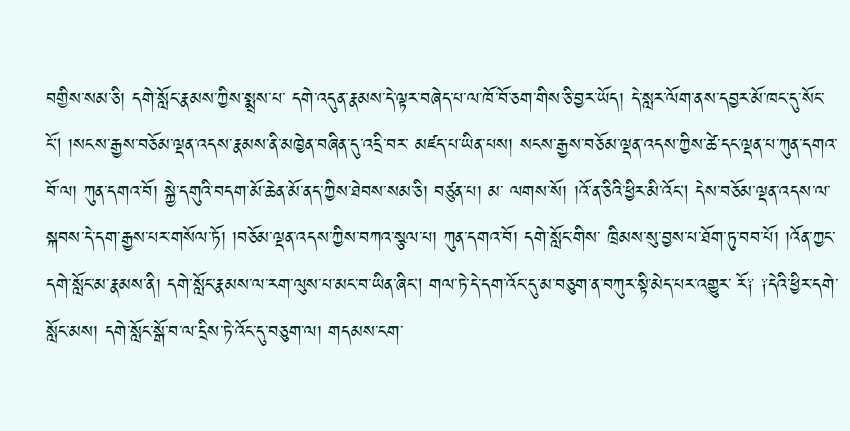བགྱིས་སམ་ཅི། དགེ་སློང་རྣམས་ཀྱིས་སྨྲས་པ་ དགེ་འདུན་རྣམས་དེ་ལྟར་བཞེད་པ་ལ་ཁོ་བོ་ཅག་གིས་ཅི་བྱར་ཡོད། དེ་སླར་ལོག་ནས་དབྱར་མོ་ཁང་དུ་སོང་ངོ། །སངས་རྒྱས་བཅོམ་ལྡན་འདས་རྣམས་ནི་མཁྱེན་བཞིན་དུ་འདྲི་བར་ མཛད་པ་ཡིན་པས། སངས་རྒྱས་བཅོམ་ལྡན་འདས་ཀྱིས་ཚེ་དང་ལྡན་པ་ཀུན་དགའ་བོ་ལ། ཀུན་དགའ་བོ། སྐྱེ་དགུའི་བདག་མོ་ཆེན་མོ་ནད་ཀྱིས་ཐེབས་སམ་ཅི། བཙུན་པ། མ་ ལགས་སོ། །འོ་ན་ཅིའི་ཕྱིར་མི་འོང། དེས་བཅོམ་ལྡན་འདས་ལ་སྐབས་དེ་དག་རྒྱས་པར་གསོལ་ཏོ། །བཅོམ་ལྡན་འདས་ཀྱིས་བཀའ་སྩལ་པ། ཀུན་དགའ་བོ། དགེ་སློང་གིས་ ཁྲིམས་སུ་བྱས་པ་ཐོག་ཏུ་བབ་པོ། །འོན་ཀྱང་དགེ་སློང་མ་རྣམས་ནི། དགེ་སློང་རྣམས་ལ་རག་ལུས་པ་མང་བ་ཡིན་ཞིང། གལ་ཏེ་དེ་དག་འོང་དུ་མ་བཅུག་ན་བཀུར་སྟི་མེད་པར་འགྱུར་ རོ༑ ༑དེའི་ཕྱིར་དགེ་སློང་མས། དགེ་སློང་སྒོ་བ་ལ་དྲིས་ཏེ་འོང་དུ་བཅུག་ལ། གདམས་ངག་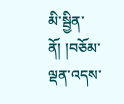མི་སྦྱིན་ནོ། །བཅོམ་ལྡན་འདས་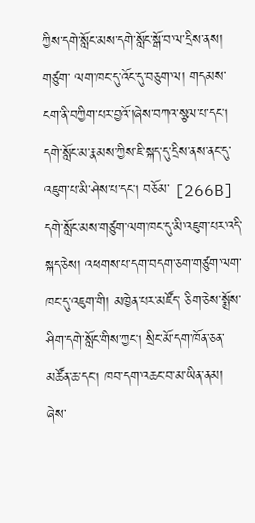ཀྱིས་དགེ་སློང་མས་དགེ་སློང་སྒོ་བ་ལ་དྲིས་ནས། གཙུག་ ལག་ཁང་དུ་འོང་དུ་བཅུག་ལ། གདམས་ངག་ནི་བཀྱིག་པར་བྱའོ་།ཞེས་བཀའ་སྩལ་པ་དང། དགེ་སློང་མ་རྣམས་ཀྱིས་ཇི་སྐད་དུ་དྲིས་ནས་ནང་དུ་འཇུག་པ་མི་ཤེས་པ་དང། བཅོམ་ [266B] དགེ་སློང་མས་གཙུག་ལག་ཁང་དུ་མི་འཇུག་པར་འདི་སྐད་ཅེས། འཕགས་པ་དག་བདག་ཅག་གཙུག་ལག་ཁང་དུ་འཇུག་གི། མཁྱེན་པར་མཛོད་ ཅིག་ཅེས་སྨྲོས་ཤིག་དགེ་སློང་གིས་ཀྱང། སྲིང་མོ་དག་ཁོན་ཅན་མཚོན་ཆ་དང། ཁབ་དག་འཆང་བ་མ་ཡིན་ནམ། ཞེས་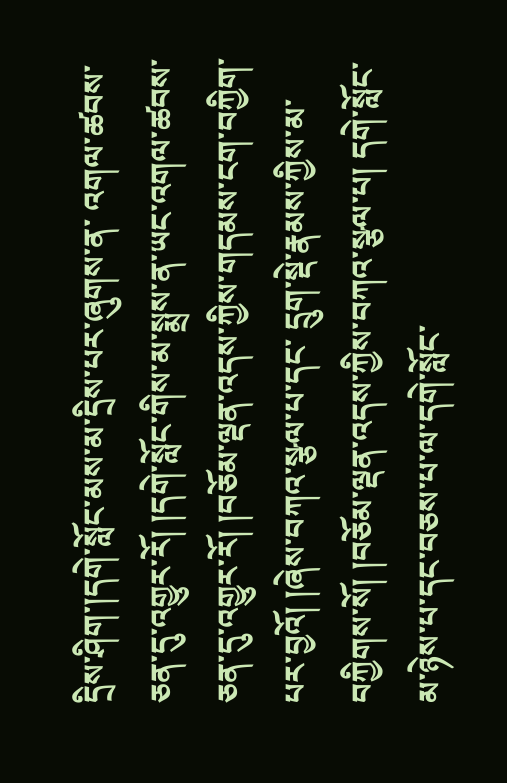དྲིས་ཤིག་།དགེ་སློང་མས་མ་དྲིས་པར་ཞུགས་ན་ འགལ་ཚབས་ཅན་དུ་འགྱུར་རོ། །དགེ་སློང་གིས་མ་སྨྲས་ན་ཡང་འགལ་ཚབས་ཅན་དུ་འགྱུར་རོ། །བཅོམ་ལྡན་འདས་ཀྱིས་གདམས་ངག་བཀྱིག་པར་བྱའོ། །ཞེས་བཀའ་སྩལ་པ་དང་ དྲུག་སྡེ་རྣམས་ཀྱིས་མ་བཀྱིགས་སོ། །བཅོམ་ལྡན་འདས་ཀྱིས་བཀའ་སྩལ་པ། དགེ་སློང་མ་ཉེས་པ་དང་བཅས་པ་ལ་དགེ་སློང་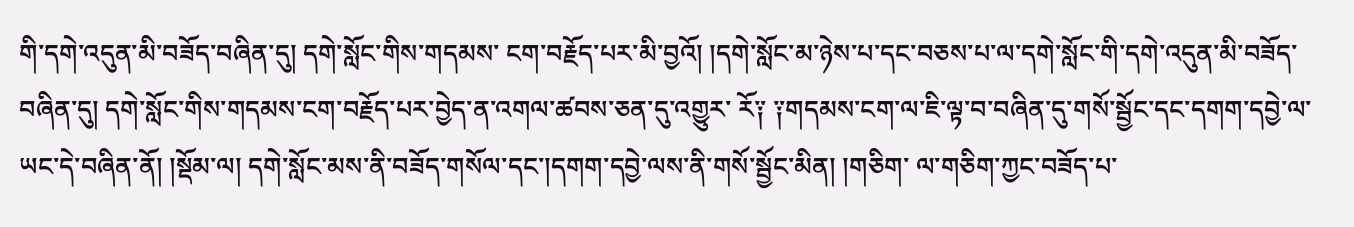གི་དགེ་འདུན་མི་བཟོད་བཞིན་དུ། དགེ་སློང་གིས་གདམས་ ངག་བརྗོད་པར་མི་བྱའོ། །དགེ་སློང་མ་ཉེས་པ་དང་བཅས་པ་ལ་དགེ་སློང་གི་དགེ་འདུན་མི་བཟོད་བཞིན་དུ། དགེ་སློང་གིས་གདམས་ངག་བརྗོད་པར་བྱེད་ན་འགལ་ཚབས་ཅན་དུ་འགྱུར་ རོ༑ ༑གདམས་ངག་ལ་ཇི་ལྟ་བ་བཞིན་དུ་གསོ་སྦྱོང་དང་དགག་དབྱེ་ལ་ཡང་དེ་བཞིན་ནོ། །སྡོམ་ལ། དགེ་སློང་མས་ནི་བཟོད་གསོལ་དང་།དགག་དབྱེ་ལས་ནི་གསོ་སྦྱོང་མིན། །གཅིག་ ལ་གཅིག་ཀྱང་བཟོད་པ་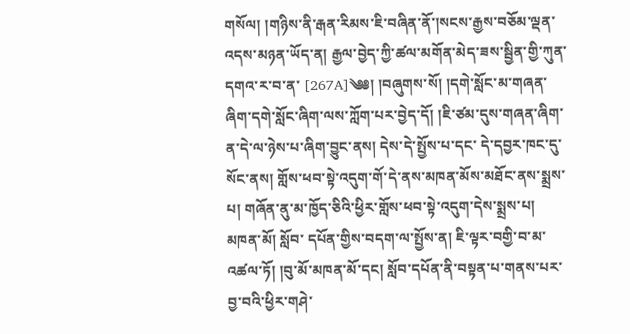གསོལ། །གཉིས་ནི་རྒན་རིམས་ཇི་བཞིན་ནོ་།སངས་རྒྱས་བཅོམ་ལྡན་འདས་མཉན་ཡོད་ན། རྒྱལ་བྱེད་ཀྱི་ཚལ་མགོན་མེད་ཟས་སྦྱིན་གྱི་ཀུན་དགའ་ར་བ་ན་ [267A]༄༅། །བཞུགས་སོ། །དགེ་སློང་མ་གཞན་ཞིག་དགེ་སློང་ཞིག་ལས་ཀློག་པར་བྱེད་དོ། །ཇི་ཙམ་དུས་གཞན་ཞིག་ན་དེ་ལ་ཉེས་པ་ཞིག་བྱུང་ནས། དེས་དེ་སྤྱོས་པ་དང་ དེ་དབྱར་ཁང་དུ་སོང་ནས། གློས་ཕབ་སྟེ་འདུག་གོ་དེ་ནས་མཁན་མོས་མཐོང་ནས་སྨྲས་པ། གཞོན་ནུ་མ་ཁྱོད་ཅིའི་ཕྱིར་གློས་ཕབ་སྟེ་འདུག་དེས་སྨྲས་པ། མཁན་མོ། སློབ་ དཔོན་གྱིས་བདག་ལ་སྤྱོས་ན། ཇི་ལྟར་བགྱི་བ་མ་འཚལ་ཏོ། །བུ་མོ་མཁན་མོ་དང། སློབ་དཔོན་ནི་བསྟན་པ་གནས་པར་བྱ་བའི་ཕྱིར་གཤེ་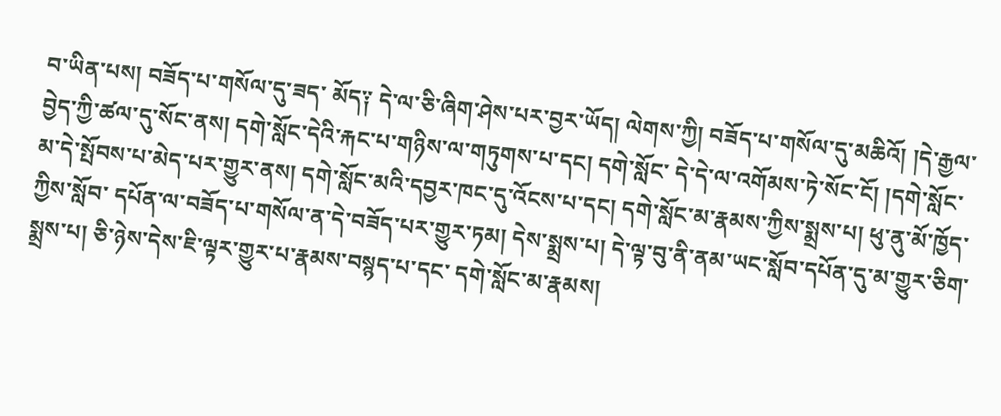བ་ཡིན་པས། བཟོད་པ་གསོལ་དུ་ཟད་ མོད༑ དེ་ལ་ཅི་ཞིག་ཤེས་པར་བྱར་ཡོད། ལེགས་ཀྱི། བཟོད་པ་གསོལ་དུ་མཆིའོ། །དེ་རྒྱལ་བྱེད་ཀྱི་ཚལ་དུ་སོང་ནས། དགེ་སློང་དེའི་རྐང་པ་གཉིས་ལ་གཏུགས་པ་དང། དགེ་སློང་ དེ་དེ་ལ་འགོམས་ཏེ་སོང་ངོ། །དགེ་སློང་མ་དེ་སྤོབས་པ་མེད་པར་གྱུར་ནས། དགེ་སློང་མའི་དབྱར་ཁང་དུ་འོངས་པ་དང། དགེ་སློང་མ་རྣམས་ཀྱིས་སྨྲས་པ། ཕུ་ནུ་མོ་ཁྱོད་ཀྱིས་སློབ་ དཔོན་ལ་བཟོད་པ་གསོལ་ན་དེ་བཟོད་པར་གྱུར་ཏམ། དེས་སྨྲས་པ། དེ་ལྟ་བུ་ནི་ནམ་ཡང་སློབ་དཔོན་དུ་མ་གྱུར་ཅིག་སྨྲས་པ། ཅི་ཉེས་དེས་ཇི་ལྟར་གྱུར་པ་རྣམས་བསྙད་པ་དང་ དགེ་སློང་མ་རྣམས།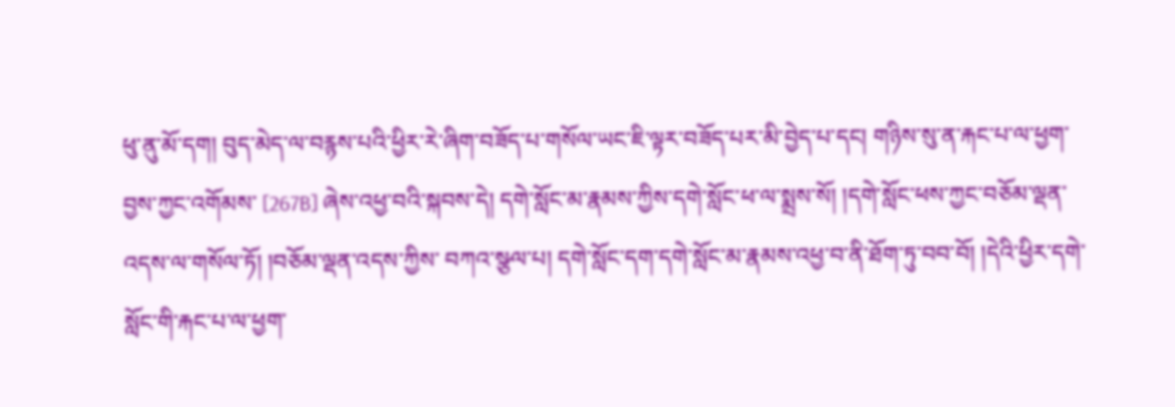ཕུ་ནུ་མོ་དག། བུད་མེད་ལ་བརྙས་པའི་ཕྱིར་རེ་ཞིག་བཟོད་པ་གསོལ་ཡང་ཇི་ལྟར་བཟོད་པར་མི་བྱེད་པ་དང། གཉིས་སུ་ན་རྐང་པ་ལ་ཕྱག་བྱས་ཀྱང་འགོམས་ [267B] ཞེས་འཕྱ་བའི་སྐབས་དེ། དགེ་སློང་མ་རྣམས་ཀྱིས་དགེ་སློང་ཕ་ལ་སྨྲས་སོ། །དགེ་སློང་ཕས་ཀྱང་བཅོམ་ལྡན་འདས་ལ་གསོལ་ཏོ། །བཅོམ་ལྡན་འདས་ཀྱིས་ བཀའ་སྩལ་པ། དགེ་སློང་དག་དགེ་སློང་མ་རྣམས་འཕྱ་བ་ནི་ཐོག་ཏུ་བབ་བོ། །དེའི་ཕྱིར་དགེ་སློང་གི་རྐང་པ་ལ་ཕྱག་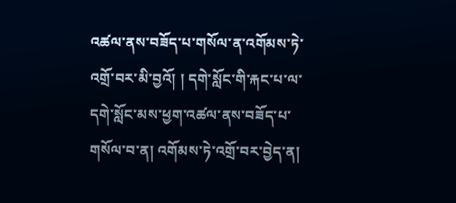འཚལ་ནས་བཟོད་པ་གསོལ་ན་འགོམས་ཏེ་འགྲོ་བར་མི་བྱའོ། ། དགེ་སློང་གི་རྐང་པ་ལ་དགེ་སློང་མས་ཕྱག་འཚལ་ནས་བཟོད་པ་གསོལ་བ་ན། འགོམས་ཏེ་འགྲོ་བར་བྱེད་ན།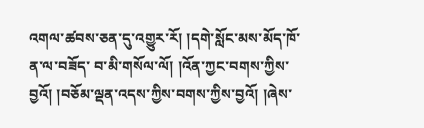འགལ་ཚབས་ཅན་དུ་འགྱུར་རོ། །དགེ་སློང་མས་མོད་ཁོ་ན་ལ་བཟོད་ བ་མི་གསོལ་ལོ། །འོན་ཀྱང་བགས་ཀྱིས་བྱའོ། །བཅོམ་ལྡན་འདས་ཀྱིས་བགས་ཀྱིས་བྱའོ། །ཞེས་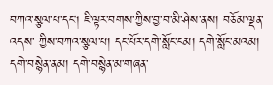བཀའ་སྩལ་པ་དང། ཇི་ལྟར་བགས་ཀྱིས་བྱ་བ་མི་ཤེས་ནས། བཅོམ་ལྡན་འདས་ ཀྱིས་བཀའ་སྩལ་པ། དང་པོར་དགེ་སློང་ངམ། དགེ་སློང་མའམ། དགེ་བསྙེན་ནམ། དགེ་བསྙེན་མ་གཞན་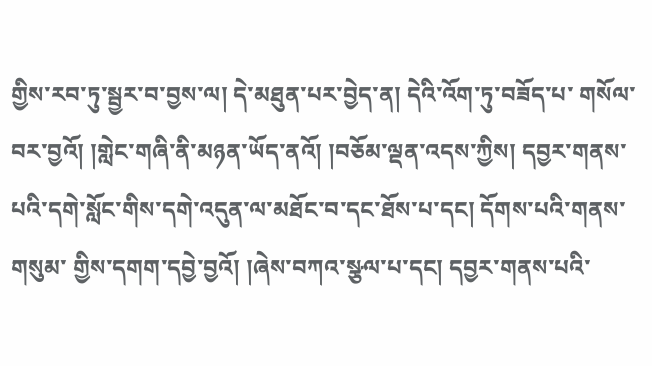གྱིས་རབ་ཏུ་སྦྱར་བ་བྱས་ལ། དེ་མཐུན་པར་བྱེད་ན། དེའི་འོག་ཏུ་བཟོད་པ་ གསོལ་བར་བྱའོ། །གླེང་གཞི་ནི་མཉན་ཡོད་ནའོ། །བཅོམ་ལྡན་འདས་ཀྱིས། དབྱར་གནས་པའི་དགེ་སློང་གིས་དགེ་འདུན་ལ་མཐོང་བ་དང་ཐོས་པ་དང། དོགས་པའི་གནས་གསུམ་ གྱིས་དགག་དབྱེ་བྱའོ། །ཞེས་བཀའ་སྩལ་པ་དང། དབྱར་གནས་པའི་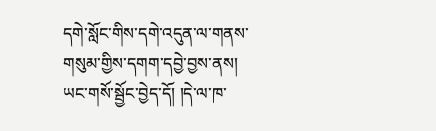དགེ་སློང་གིས་དགེ་འདུན་ལ་གནས་གསུམ་གྱིས་དགག་དབྱེ་བྱས་ནས། ཡང་གསོ་སྦྱོང་བྱེད་དོ། །དེ་ལ་ཁ་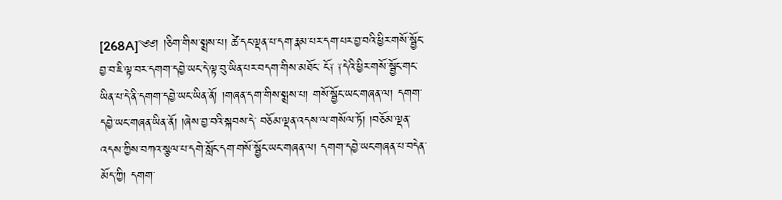[268A]༄༅། །ཅིག་གིས་སྨྲས་པ། ཚེ་དང་ལྡན་པ་དག་རྣམ་པར་དག་པར་བྱ་བའི་ཕྱིར་གསོ་སྦྱོང་བྱ་བ་ཇི་ལྟ་བར་དགག་དབྱེ་ཡང་དེ་ལྟ་བུ་ཡིན་པར་བདག་གིས་མཐོང་ ངོ༑ ༑དེའི་ཕྱིར་གསོ་སྦྱོང་གང་ཡིན་པ་དེ་ནི་དགག་དབྱེ་ཡང་ཡིན་ནོ། །གཞན་དག་གིས་སྨྲས་པ། གསོ་སྦྱོང་ཡང་གཞན་ལ། དགག་དབྱེ་ཡང་གཞན་ཡིན་ནོ། །ཞེས་བྱ་བའི་སྐབས་དེ་ བཅོམ་ལྡན་འདས་ལ་གསོལ་ཏོ། །བཅོམ་ལྡན་འདས་ཀྱིས་བཀའ་སྩལ་པ་དགེ་སློང་དག་གསོ་སྦྱོང་ཡང་གཞན་ལ། དགག་དབྱེ་ཡང་གཞན་པ་བདེན་མོད་ཀྱི། དགག་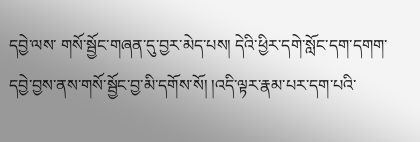དབྱེ་ལས་ གསོ་སྦྱོང་གཞན་དུ་བྱར་མེད་པས། དེའི་ཕྱིར་དགེ་སློང་དག་དགག་དབྱེ་བྱས་ནས་གསོ་སྦྱོང་བྱ་མི་དགོས་སོ། །འདི་ལྟར་རྣམ་པར་དག་པའི་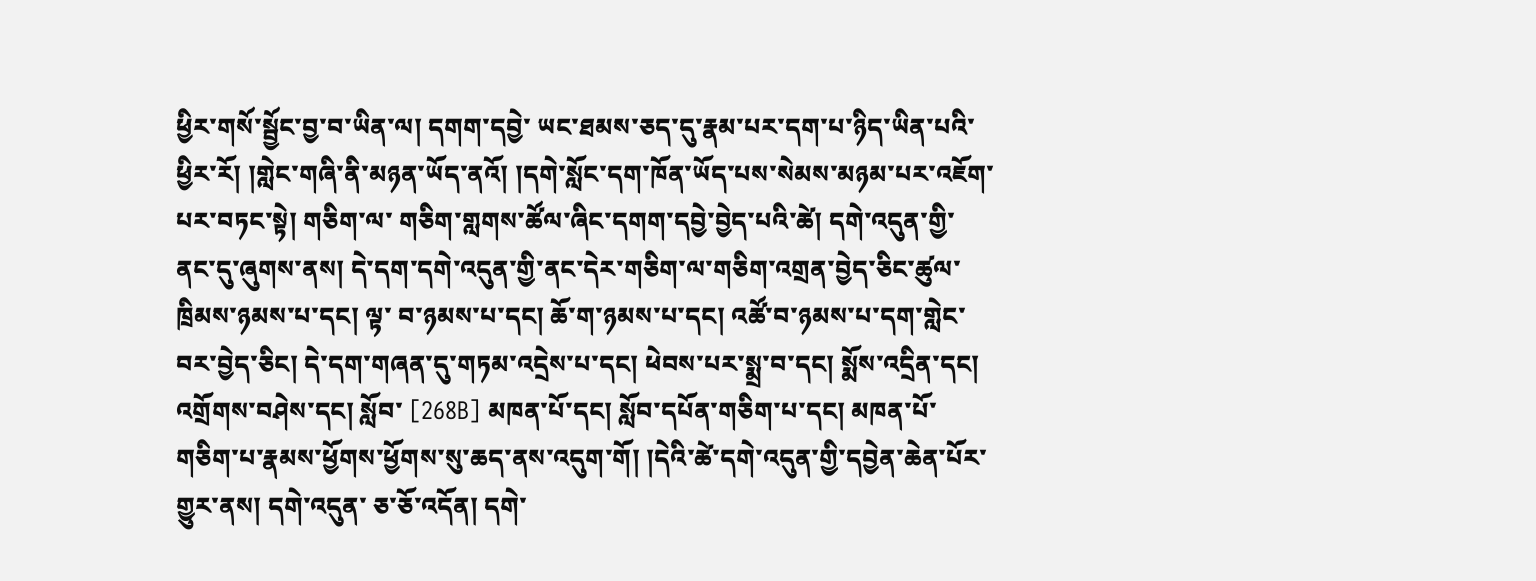ཕྱིར་གསོ་སྦྱོང་བྱ་བ་ཡིན་ལ། དགག་དབྱེ་ ཡང་ཐམས་ཅད་དུ་རྣམ་པར་དག་པ་ཉིད་ཡིན་པའི་ཕྱིར་རོ། །གླེང་གཞི་ནི་མཉན་ཡོད་ནའོ། །དགེ་སློང་དག་ཁོན་ཡོད་པས་སེམས་མཉམ་པར་འཇོག་པར་བཏང་སྟེ། གཅིག་ལ་ གཅིག་གླགས་ཚོལ་ཞིང་དགག་དབྱེ་བྱེད་པའི་ཚེ། དགེ་འདུན་གྱི་ནང་དུ་ཞུགས་ནས། དེ་དག་དགེ་འདུན་གྱི་ནང་དེར་གཅིག་ལ་གཅིག་འགྲན་བྱེད་ཅིང་ཚུལ་ཁྲིམས་ཉམས་པ་དང། ལྟ་ བ་ཉམས་པ་དང། ཆོ་ག་ཉམས་པ་དང། འཚོ་བ་ཉམས་པ་དག་གླེང་བར་བྱེད་ཅིང། དེ་དག་གཞན་དུ་གཏམ་འདྲེས་པ་དང། ཕེབས་པར་སྨྲ་བ་དང། སྨོས་འདྲིན་དང། འགྲོགས་བཤེས་དང། སློབ་ [268B] མཁན་པོ་དང། སློབ་དཔོན་གཅིག་པ་དང། མཁན་པོ་གཅིག་པ་རྣམས་ཕྱོགས་ཕྱོགས་སུ་ཆད་ནས་འདུག་གོ། །དེའི་ཚེ་དགེ་འདུན་གྱི་དབྱེན་ཆེན་པོར་གྱུར་ནས། དགེ་འདུན་ ཅ་ཅོ་འདོན། དགེ་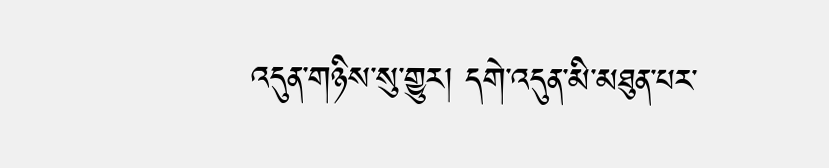འདུན་གཉིས་སུ་གྱུར། དགེ་འདུན་མི་མཐུན་པར་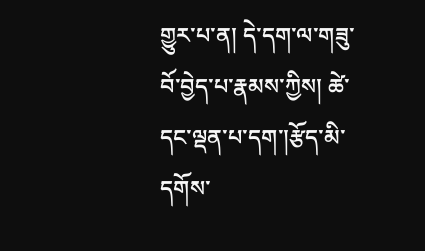གྱུར་པ་ན། དེ་དག་ལ་གཟུ་བོ་བྱེད་པ་རྣམས་ཀྱིས། ཚེ་དང་ལྡན་པ་དག་།རྩོད་མི་དགོས་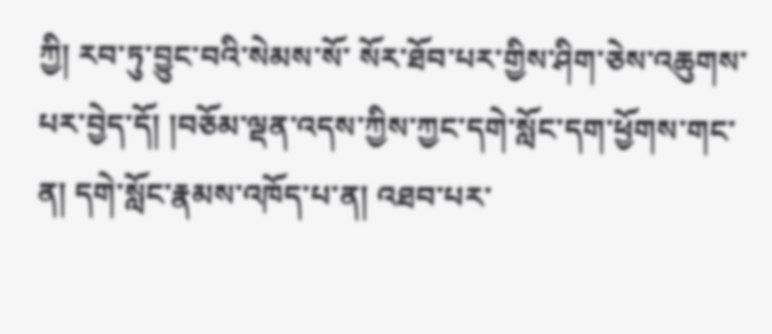ཀྱི། རབ་ཏུ་བྱུང་བའི་སེམས་སོ་ སོར་ཐོབ་པར་གྱིས་ཤིག་ཅེས་འཆུགས་པར་བྱེད་དོ། །བཅོམ་ལྡན་འདས་ཀྱིས་ཀྱང་དགེ་སློང་དག་ཕྱོགས་གང་ན། དགེ་སློང་རྣམས་འཁོད་པ་ན། འཐབ་པར་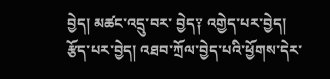བྱེད། མཚང་འདྲུ་བར་ བྱེད༑ འགྱེད་པར་བྱེད། རྩོད་པར་བྱེད། འཐབ་ཀྲོལ་བྱེད་པའི་ཕྱོགས་དེར་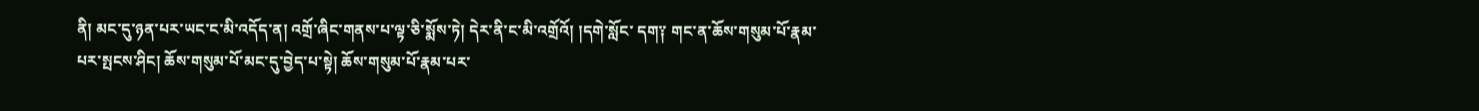ནི། མང་དུ་ཉན་པར་ཡང་ང་མི་འདོད་ན། འགྲོ་ཞིང་གནས་པ་ལྟ་ཅི་སྨོས་ཏེ། དེར་ནི་ང་མི་འགྲོའོ། །དགེ་སློང་ དག༑ གང་ན་ཆོས་གསུམ་པོ་རྣམ་པར་སྤངས་ཤིང། ཆོས་གསུམ་པོ་མང་དུ་བྱེད་པ་སྟེ། ཆོས་གསུམ་པོ་རྣམ་པར་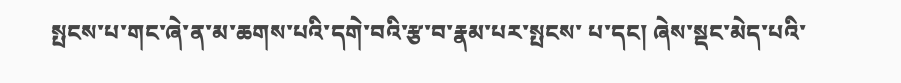སྤངས་པ་གང་ཞེ་ན་མ་ཆགས་པའི་དགེ་བའི་རྩ་བ་རྣམ་པར་སྤངས་ པ་དང། ཞེས་སྡང་མེད་པའི་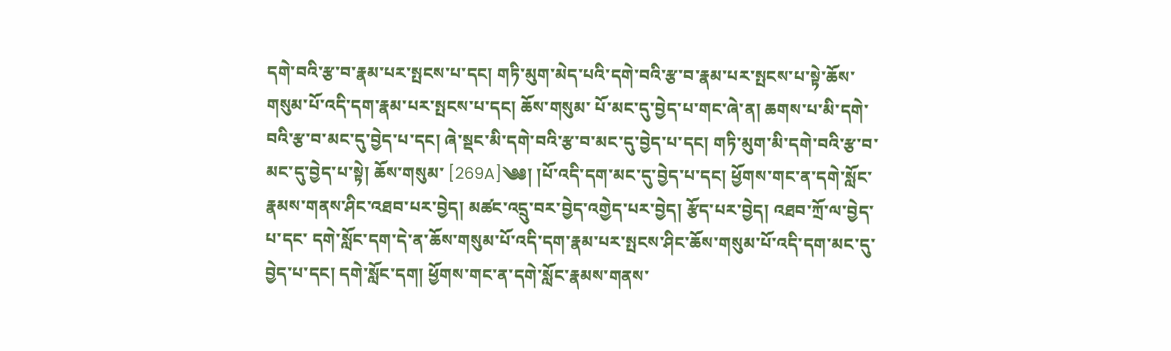དགེ་བའི་རྩ་བ་རྣམ་པར་སྤངས་པ་དང། གཏི་མུག་མེད་པའི་དགེ་བའི་རྩ་བ་རྣམ་པར་སྤངས་པ་སྟེ་ཆོས་གསུམ་པོ་འདི་དག་རྣམ་པར་སྤངས་པ་དང། ཆོས་གསུམ་ པོ་མང་དུ་བྱེད་པ་གང་ཞེ་ན། ཆགས་པ་མི་དགེ་བའི་རྩ་བ་མང་དུ་བྱེད་པ་དང། ཞེ་སྡང་མི་དགེ་བའི་རྩ་བ་མང་དུ་བྱེད་པ་དང། གཏི་མུག་མི་དགེ་བའི་རྩ་བ་མང་དུ་བྱེད་པ་སྟེ། ཆོས་གསུམ་ [269A]༄༅། །པོ་འདི་དག་མང་དུ་བྱེད་པ་དང། ཕྱོགས་གང་ན་དགེ་སློང་རྣམས་གནས་ཤིང་འཐབ་པར་བྱེད། མཚང་འདྲུ་བར་བྱེད་འགྱེད་པར་བྱེད། རྩོད་པར་བྱེད། འཐབ་ཀྲོ་ལ་བྱེད་པ་དང་ དགེ་སློང་དག་དེ་ན་ཆོས་གསུམ་པོ་འདི་དག་རྣམ་པར་སྤངས་ཤིང་ཆོས་གསུམ་པོ་འདི་དག་མང་དུ་བྱེད་པ་དང། དགེ་སློང་དག། ཕྱོགས་གང་ན་དགེ་སློང་རྣམས་གནས་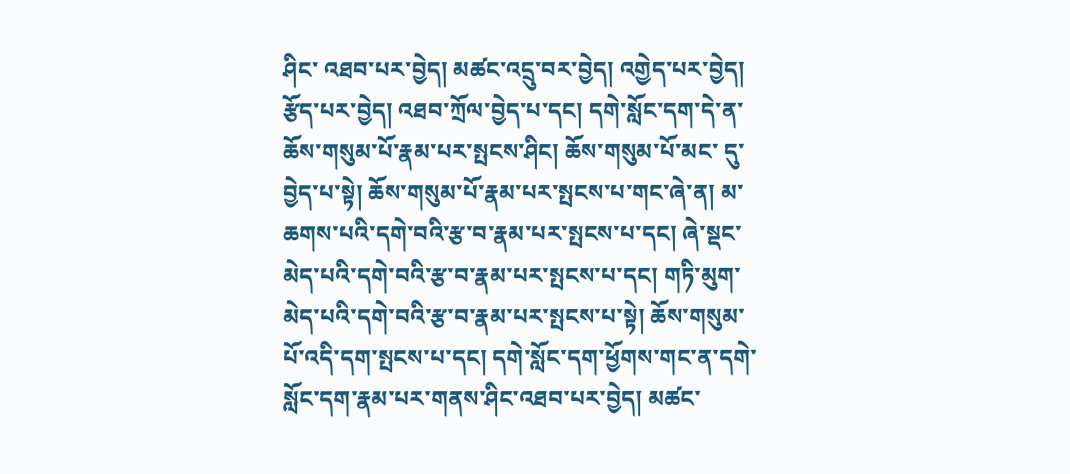ཤིང་ འཐབ་པར་བྱེད། མཚང་འདྲུ་བར་བྱེད། འགྱེད་པར་བྱེད། རྩོད་པར་བྱེད། འཐབ་ཀྲོལ་བྱེད་པ་དང། དགེ་སློང་དག་དེ་ན་ཆོས་གསུམ་པོ་རྣམ་པར་སྤངས་ཤིང། ཆོས་གསུམ་པོ་མང་ དུ་བྱེད་པ་སྟེ། ཆོས་གསུམ་པོ་རྣམ་པར་སྤངས་པ་གང་ཞེ་ན། མ་ཆགས་པའི་དགེ་བའི་རྩ་བ་རྣམ་པར་སྤངས་པ་དང། ཞེ་སྡང་མེད་པའི་དགེ་བའི་རྩ་བ་རྣམ་པར་སྤངས་པ་དང། གཏི་མུག་ མེད་པའི་དགེ་བའི་རྩ་བ་རྣམ་པར་སྤངས་པ་སྟེ། ཆོས་གསུམ་པོ་འདི་དག་སྤངས་པ་དང། དགེ་སློང་དག་ཕྱོགས་གང་ན་དགེ་སློང་དག་རྣམ་པར་གནས་ཤིང་འཐབ་པར་བྱེད། མཚང་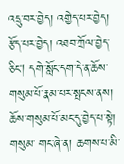འདྲུ་བར་བྱེད། འགྱེད་པར་བྱེད། རྩོད་པར་བྱེད། འཐབ་ཀྲོལ་བྱེད་ཅིང། དགེ་སློང་དག་དེ་ན་ཆོས་གསུམ་པོ་རྣམ་པར་སྤངས་ནས། ཆོས་གསུམ་པོ་མང་དུ་བྱེད་པ་སྟེ། གསུམ་ གང་ཞེ་ན། ཆགས་པ་མི་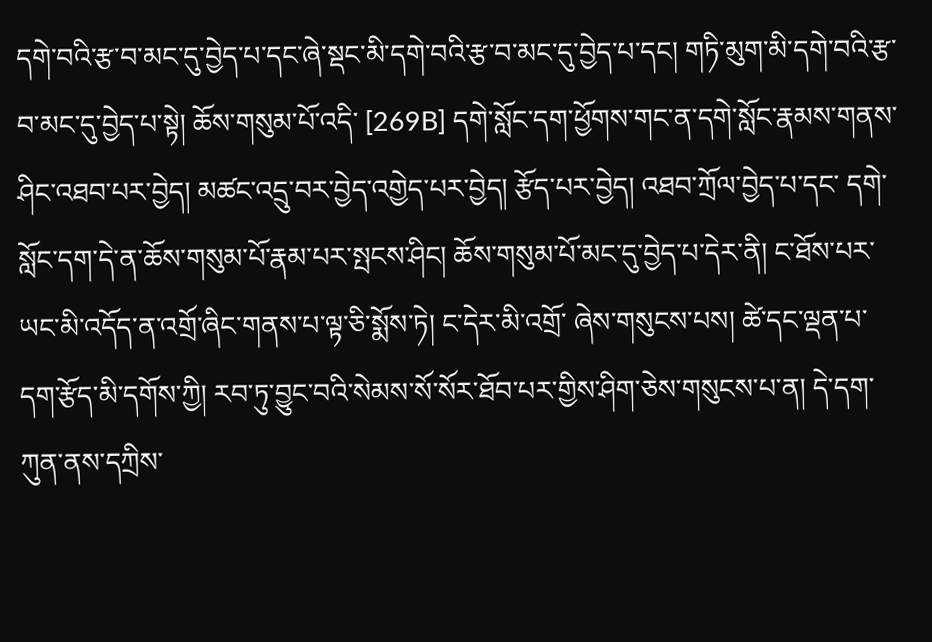དགེ་བའི་རྩ་བ་མང་དུ་བྱེད་པ་དང་ཞེ་སྡང་མི་དགེ་བའི་རྩ་བ་མང་དུ་བྱེད་པ་དང། གཏི་མུག་མི་དགེ་བའི་རྩ་བ་མང་དུ་བྱེད་པ་སྟེ། ཆོས་གསུམ་པོ་འདི་ [269B] དགེ་སློང་དག་ཕྱོགས་གང་ན་དགེ་སློང་རྣམས་གནས་ཤིང་འཐབ་པར་བྱེད། མཚང་འདྲུ་བར་བྱེད་འགྱེད་པར་བྱེད། རྩོད་པར་བྱེད། འཐབ་ཀྲོལ་བྱེད་པ་དང་ དགེ་སློང་དག་དེ་ན་ཆོས་གསུམ་པོ་རྣམ་པར་སྤངས་ཤིང། ཆོས་གསུམ་པོ་མང་དུ་བྱེད་པ་དེར་ནི། ང་ཐོས་པར་ཡང་མི་འདོད་ན་འགྲོ་ཞིང་གནས་པ་ལྟ་ཅི་སྨོས་ཏེ། ང་དེར་མི་འགྲོ་ ཞེས་གསུངས་པས། ཚེ་དང་ལྡན་པ་དག་རྩོད་མི་དགོས་ཀྱི། རབ་ཏུ་བྱུང་བའི་སེམས་སོ་སོར་ཐོབ་པར་གྱིས་ཤིག་ཅེས་གསུངས་པ་ན། དེ་དག་ཀུན་ནས་དཀྲིས་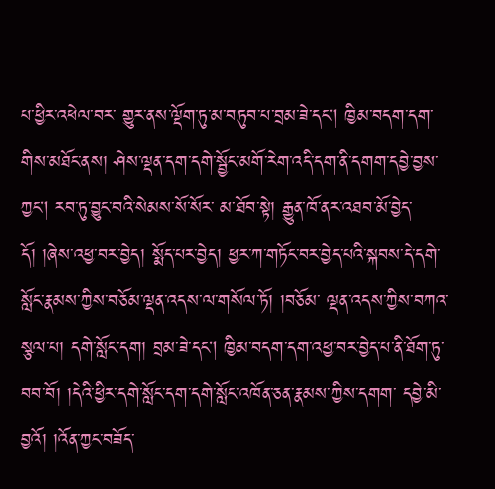པ་ཕྱིར་འཕེལ་བར་ གྱུར་ནས་ལྡོག་ཏུ་མ་བཏུབ་པ་བྲམ་ཟེ་དང། ཁྱིམ་བདག་དག་གིས་མཐོང་ནས། ཤེས་ལྡན་དག་དགེ་སྦྱོང་མགོ་རེག་འདི་དག་ནི་དགག་དབྱེ་བྱས་ཀྱང། རབ་ཏུ་བྱུང་བའི་སེམས་སོ་སོར་ མ་ཐོབ་སྟེ། རྒྱུན་ཁོ་ནར་འཐབ་མོ་བྱེད་དོ། །ཞེས་འཕྱ་བར་བྱེད། སྨོད་པར་བྱེད། ཕྱར་ཀ་གཏོང་བར་བྱེད་པའི་སྐབས་དེ་དགེ་སློང་རྣམས་ཀྱིས་བཅོམ་ལྡན་འདས་ལ་གསོལ་ཏོ། །བཅོམ་ ལྡན་འདས་ཀྱིས་བཀའ་སྩལ་པ། དགེ་སློང་དག། བྲམ་ཟེ་དང། ཁྱིམ་བདག་དག་འཕྱ་བར་བྱེད་པ་ནི་ཐོག་ཏུ་བབ་བོ། །དེའི་ཕྱིར་དགེ་སློང་དག་དགེ་སློང་འཁོན་ཅན་རྣམས་ཀྱིས་དགག་ དབྱེ་མི་བྱའོ། །འོན་ཀྱང་བཟོད་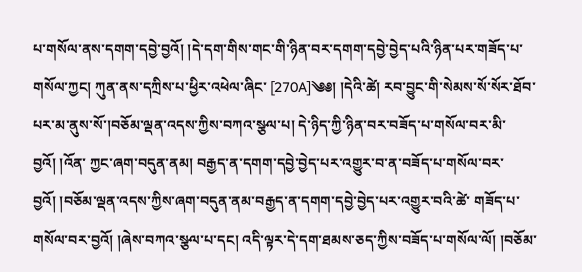པ་གསོལ་ནས་དགག་དབྱེ་བྱའོ། །དེ་དག་གིས་གང་གི་ཉིན་བར་དགག་དབྱེ་བྱེད་པའི་ཉིན་པར་གཟོད་པ་གསོལ་ཀྱང། ཀུན་ནས་དཀྲིས་པ་ཕྱིར་འཕེལ་ཞིང་ [270A]༄༅། །དེའི་ཚེ། རབ་བྱུང་གི་སེམས་སོ་སོར་ཐོབ་པར་མ་ནུས་སོ་།བཅོམ་ལྡན་འདས་ཀྱིས་བཀའ་སྩལ་པ། དེ་ཉིད་ཀྱི་ཉིན་བར་བཟོད་པ་གསོལ་བར་མི་བྱའོ། །འོན་ ཀྱང་ཞག་བདུན་ནམ། བརྒྱད་ན་དགག་དབྱེ་བྱེད་པར་འགྱུར་བ་ན་བཟོད་པ་གསོལ་བར་བྱའོ། །བཅོམ་ལྡན་འདས་ཀྱིས་ཞག་བདུན་ནམ་བརྒྱད་ན་དགག་དབྱེ་བྱེད་པར་འགྱུར་བའི་ཚེ་ གཟོད་པ་གསོལ་བར་བྱའོ། །ཞེས་བཀའ་སྩལ་པ་དང། འདི་ལྟར་དེ་དག་ཐམས་ཅད་ཀྱིས་བཟོད་པ་གསོལ་ལོ། །བཅོམ་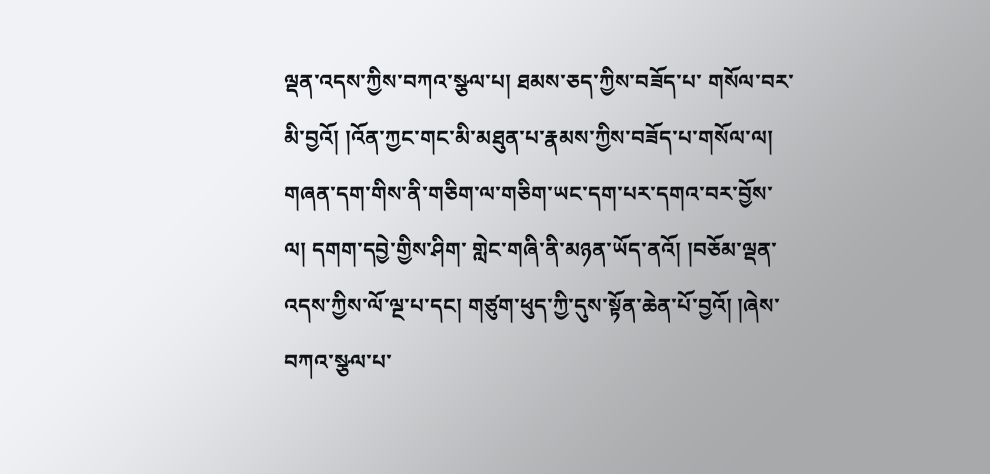ལྡན་འདས་ཀྱིས་བཀའ་སྩལ་པ། ཐམས་ཅད་ཀྱིས་བཟོད་པ་ གསོལ་བར་མི་བྱའོ། །འོན་ཀྱང་གང་མི་མཐུན་པ་རྣམས་ཀྱིས་བཟོད་པ་གསོལ་ལ། གཞན་དག་གིས་ནི་གཅིག་ལ་གཅིག་ཡང་དག་པར་དགའ་བར་བྱོས་ལ། དགག་དབྱེ་གྱིས་ཤིག་ གླེང་གཞི་ནི་མཉན་ཡོད་ནའོ། །བཅོམ་ལྡན་འདས་ཀྱིས་ལོ་ལྔ་པ་དང། གཙུག་ཕུད་ཀྱི་དུས་སྟོན་ཆེན་པོ་བྱའོ། །ཞེས་བཀའ་སྩལ་པ་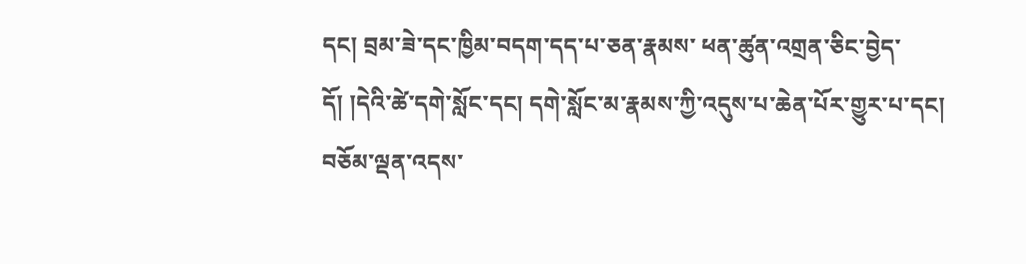དང། བྲམ་ཟེ་དང་ཁྱིམ་བདག་དད་པ་ཅན་རྣམས་ ཕན་ཚུན་འགྲན་ཅིང་བྱེད་དོ། །དེའི་ཚེ་དགེ་སློང་དང། དགེ་སློང་མ་རྣམས་ཀྱི་འདུས་པ་ཆེན་པོར་གྱུར་པ་དང། བཅོམ་ལྡན་འདས་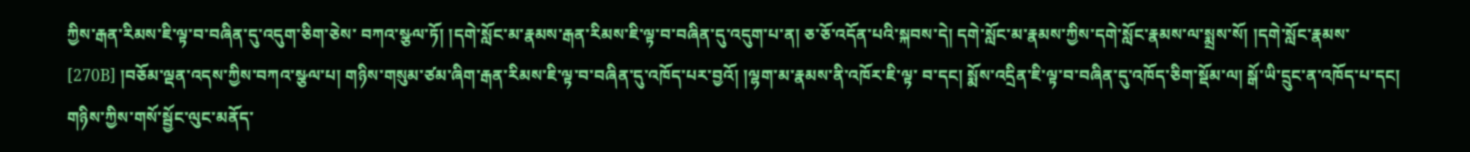ཀྱིས་རྒན་རིམས་ཇི་ལྟ་བ་བཞིན་དུ་འདུག་ཅིག་ཅེས་ བཀའ་སྩལ་ཏོ། །དགེ་སློང་མ་རྣམས་རྒན་རིམས་ཇི་ལྟ་བ་བཞིན་དུ་འདུག་པ་ན། ཅ་ཅོ་འདོན་པའི་སྐབས་དེ། དགེ་སློང་མ་རྣམས་ཀྱིས་དགེ་སློང་རྣམས་ལ་སྨྲས་སོ། །དགེ་སློང་རྣམས་ [270B] །བཅོམ་ལྡན་འདས་ཀྱིས་བཀའ་སྩལ་པ། གཉིས་གསུམ་ཙམ་ཞིག་རྒན་རིམས་ཇི་ལྟ་བ་བཞིན་དུ་འཁོད་པར་བྱའོ། །ལྷག་མ་རྣམས་ནི་འཁོར་ཇི་ལྟ་ བ་དང། སྨོས་འདྲིན་ཇི་ལྟ་བ་བཞིན་དུ་འཁོད་ཅིག་སྡོམ་ལ། སྒོ་ཡི་དྲུང་ན་འཁོད་པ་དང། གཉིས་ཀྱིས་གསོ་སྦྱོང་ལུང་མནོད་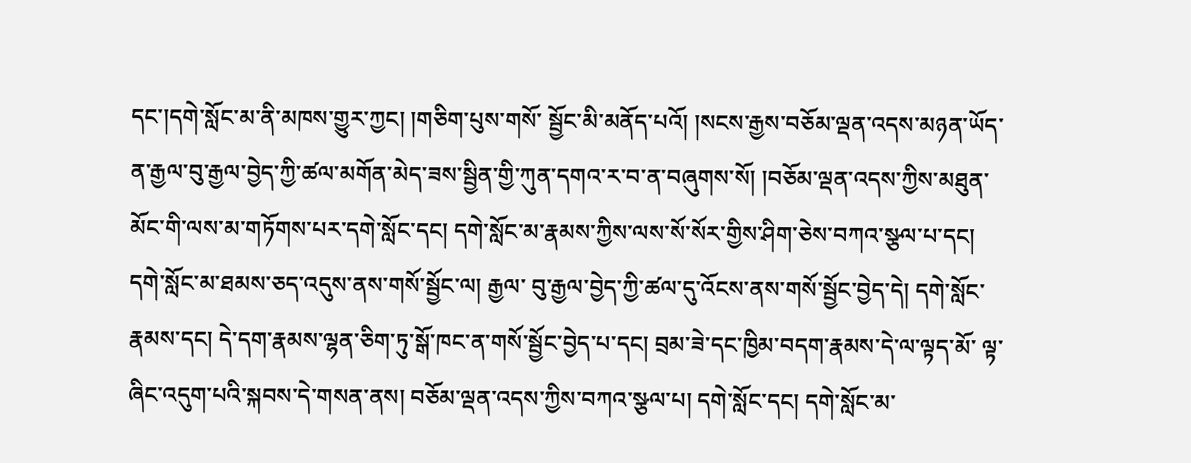དང་།དགེ་སློང་མ་ནི་མཁས་གྱུར་ཀྱང། །གཅིག་པུས་གསོ་ སྦྱོང་མི་མནོད་པའོ། །སངས་རྒྱས་བཅོམ་ལྡན་འདས་མཉན་ཡོད་ན་རྒྱལ་བུ་རྒྱལ་བྱེད་ཀྱི་ཚལ་མགོན་མེད་ཟས་སྦྱིན་གྱི་ཀུན་དགའ་ར་བ་ན་བཞུགས་སོ། །བཅོམ་ལྡན་འདས་ཀྱིས་མཐུན་ མོང་གི་ལས་མ་གཏོགས་པར་དགེ་སློང་དང། དགེ་སློང་མ་རྣམས་ཀྱིས་ལས་སོ་སོར་གྱིས་ཤིག་ཅེས་བཀའ་སྩལ་པ་དང། དགེ་སློང་མ་ཐམས་ཅད་འདུས་ནས་གསོ་སྦྱོང་ལ། རྒྱལ་ བུ་རྒྱལ་བྱེད་ཀྱི་ཚལ་དུ་འོངས་ནས་གསོ་སྦྱོང་བྱེད་དེ། དགེ་སློང་རྣམས་དང། དེ་དག་རྣམས་ལྷན་ཅིག་ཏུ་སྒོ་ཁང་ན་གསོ་སྦྱོང་བྱེད་པ་དང། བྲམ་ཟེ་དང་ཁྱིམ་བདག་རྣམས་དེ་ལ་ལྟད་མོ་ ལྟ་ཞིང་འདུག་པའི་སྐབས་དེ་གསན་ནས། བཅོམ་ལྡན་འདས་ཀྱིས་བཀའ་སྩལ་པ། དགེ་སློང་དང། དགེ་སློང་མ་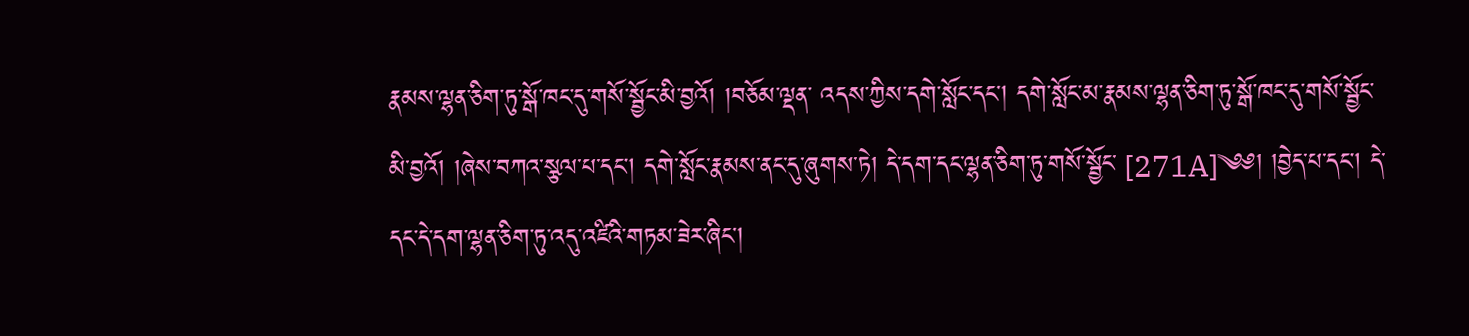རྣམས་ལྷན་ཅིག་ཏུ་སྒོ་ཁང་དུ་གསོ་སྦྱོང་མི་བྱའོ། །བཅོམ་ལྡན་ འདས་ཀྱིས་དགེ་སློང་དང། དགེ་སློང་མ་རྣམས་ལྷན་ཅིག་ཏུ་སྒོ་ཁང་དུ་གསོ་སྦྱོང་མི་བྱའོ། །ཞེས་བཀའ་སྩལ་པ་དང། དགེ་སློང་རྣམས་ནང་དུ་ཞུགས་ཏེ། དེ་དག་དང་ལྷན་ཅིག་ཏུ་གསོ་སྦྱོང་ [271A]༄༅། །བྱེད་པ་དང། དེ་དང་དེ་དག་ལྷན་ཅིག་ཏུ་འདུ་འཛིའི་གཏམ་ཟེར་ཞིང།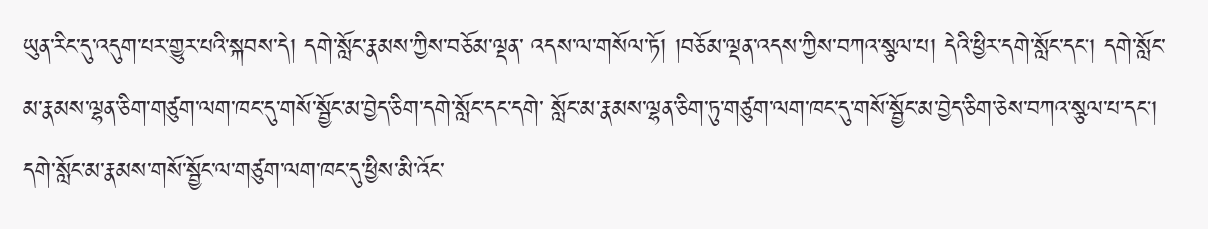ཡུན་རིང་དུ་འདུག་པར་གྱུར་པའི་སྐབས་དེ། དགེ་སློང་རྣམས་ཀྱིས་བཅོམ་ལྡན་ འདས་ལ་གསོལ་ཏོ། །བཅོམ་ལྡན་འདས་ཀྱིས་བཀའ་སྩལ་པ། དེའི་ཕྱིར་དགེ་སློང་དང། དགེ་སློང་མ་རྣམས་ལྷན་ཅིག་གཙུག་ལག་ཁང་དུ་གསོ་སྦྱོང་མ་བྱེད་ཅིག་དགེ་སློང་དང་དགེ་ སློང་མ་རྣམས་ལྷན་ཅིག་ཏུ་གཙུག་ལག་ཁང་དུ་གསོ་སྦྱོང་མ་བྱེད་ཅིག་ཅེས་བཀའ་སྩལ་པ་དང། དགེ་སློང་མ་རྣམས་གསོ་སྦྱོང་ལ་གཙུག་ལག་ཁང་དུ་ཕྱིས་མི་འོང་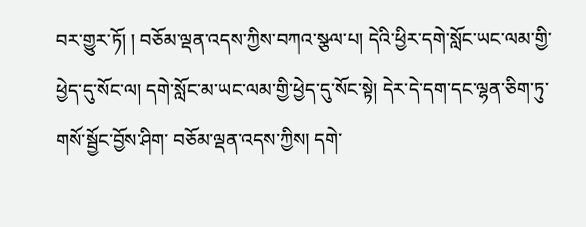བར་གྱུར་ཏོ། ། བཅོམ་ལྡན་འདས་ཀྱིས་བཀའ་སྩལ་པ། དེའི་ཕྱིར་དགེ་སློང་ཡང་ལམ་གྱི་ཕྱེད་དུ་སོང་ལ། དགེ་སློང་མ་ཡང་ལམ་གྱི་ཕྱེད་དུ་སོང་སྟེ། དེར་དེ་དག་དང་ལྷན་ཅིག་ཏུ་གསོ་སྦྱོང་བྱོས་ཤིག་ བཅོམ་ལྡན་འདས་ཀྱིས། དགེ་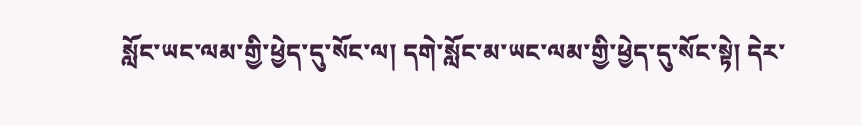སློང་ཡང་ལམ་གྱི་ཕྱེད་དུ་སོང་ལ། དགེ་སློང་མ་ཡང་ལམ་གྱི་ཕྱེད་དུ་སོང་སྟེ། དེར་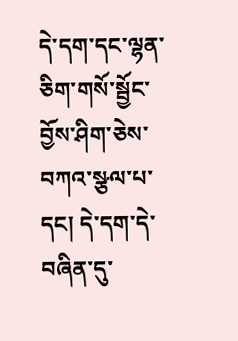དེ་དག་དང་ལྷན་ཅིག་གསོ་སྦྱོང་བྱོས་ཤིག་ཅེས་བཀའ་སྩལ་པ་ དང། དེ་དག་དེ་བཞིན་དུ་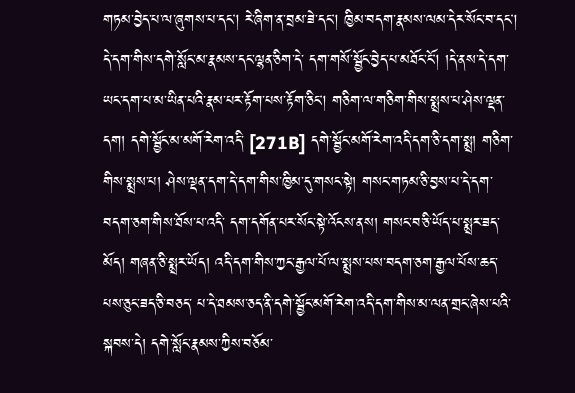གཏམ་བྱེད་པ་ལ་ཞུགས་པ་དང། རེ་ཞིག་ན་བྲམ་ཟེ་དང། ཁྱིམ་བདག་རྣམས་ལམ་དེར་སོང་བ་དང། དེ་དག་གིས་དགེ་སློང་མ་རྣམས་དང་ལྷན་ཅིག་དེ་ དག་གསོ་སྦྱོང་བྱེད་པ་མཐོང་ངོ། །དེ་ནས་དེ་དག་ཡང་དག་པ་མ་ཡིན་པའི་རྣམ་པར་རྟོག་པས་རྟོག་ཅིང། གཅིག་ལ་གཅིག་གིས་སྨྲས་པ་ཤེས་ལྡན་དག། དགེ་སྦྱོང་མ་མགོ་རེག་འདི་ [271B] དགེ་སྦྱོང་མགོ་རེག་འདི་དག་ཅི་དག་སྨྲ། གཅིག་གིས་སྨྲས་པ། ཤེས་ལྡན་དག་དེ་དག་གིས་ཁྱིམ་དུ་གསང་སྟེ། གསང་གཏམ་ཅི་བྱས་པ་དེ་དག་བདག་ཅག་གིས་ཐོས་པ་འདི་ དག་དགོན་པར་སོང་སྟེ་འོངས་ནས། གསང་བ་ཅི་ཡོད་པ་སྨྲར་ཟད་མོད། གཞན་ཅི་སྨྲར་ཡོད། འདི་དག་གིས་ཀྱང་རྒྱལ་པོ་ལ་སྨྲས་པས་བདག་ཅག་རྒྱལ་པོས་ཆད་པས་ཅུང་ཟད་ཅི་བཅད་ པ་དེ་ཐམས་ཅད་ནི་དགེ་སྦྱོང་མགོ་རེག་འདི་དག་གིས་མ་ལན་གྲང་ཞེས་པའི་སྐབས་དེ། དགེ་སློང་རྣམས་ཀྱིས་བཅོམ་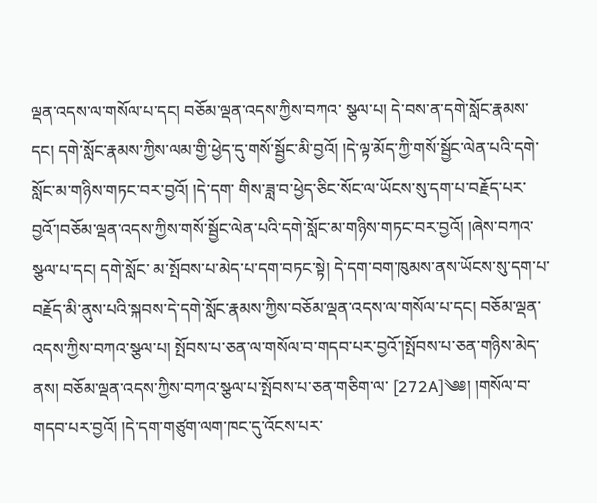ལྡན་འདས་ལ་གསོལ་པ་དང། བཅོམ་ལྡན་འདས་ཀྱིས་བཀའ་ སྩལ་པ། དེ་བས་ན་དགེ་སློང་རྣམས་དང། དགེ་སློང་རྣམས་ཀྱིས་ལམ་གྱི་ཕྱེད་དུ་གསོ་སྦྱོང་མི་བྱའོ། །དེ་ལྟ་མོད་ཀྱི་གསོ་སྦྱོང་ལེན་པའི་དགེ་སློང་མ་གཉིས་གཏང་བར་བྱའོ། །དེ་དག་ གིས་ཟླ་བ་ཕྱེད་ཅིང་སོང་ལ་ཡོངས་སུ་དག་པ་བརྗོད་པར་བྱའོ་།བཅོམ་ལྡན་འདས་ཀྱིས་གསོ་སྦྱོང་ལེན་པའི་དགེ་སློང་མ་གཉིས་གཏང་བར་བྱའོ། །ཞེས་བཀའ་སྩལ་པ་དང། དགེ་སློང་ མ་སྤོབས་པ་མེད་པ་དག་བཏང་སྟེ། དེ་དག་བག་ཁུམས་ནས་ཡོངས་སུ་དག་པ་བརྗོད་མི་ནུས་པའི་སྐབས་དེ་དགེ་སློང་རྣམས་ཀྱིས་བཅོམ་ལྡན་འདས་ལ་གསོལ་པ་དང། བཅོམ་ལྡན་ འདས་ཀྱིས་བཀའ་སྩལ་པ། སྤོབས་པ་ཅན་ལ་གསོལ་བ་གདབ་པར་བྱའོ་།སྤོབས་པ་ཅན་གཉིས་མེད་ནས། བཅོམ་ལྡན་འདས་ཀྱིས་བཀའ་སྩལ་པ་སྤོབས་པ་ཅན་གཅིག་ལ་ [272A]༄༅། །གསོལ་བ་གདབ་པར་བྱའོ། །དེ་དག་གཙུག་ལག་ཁང་དུ་འོངས་པར་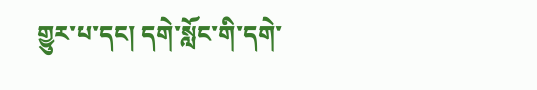གྱུར་པ་དང། དགེ་སློང་གི་དགེ་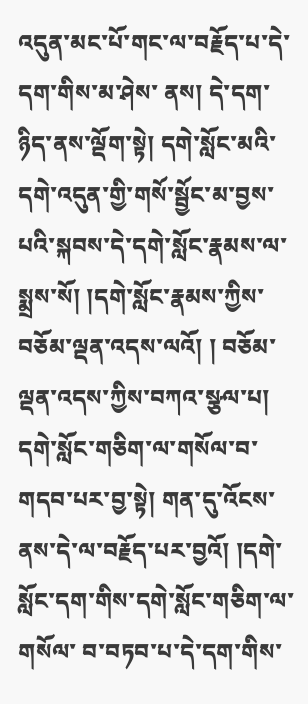འདུན་མང་པོ་གང་ལ་བརྗོད་པ་དེ་དག་གིས་མ་ཤེས་ ནས། དེ་དག་ཉིད་ནས་ལྡོག་སྟེ། དགེ་སློང་མའི་དགེ་འདུན་གྱི་གསོ་སྦྱོང་མ་བྱས་པའི་སྐབས་དེ་དགེ་སློང་རྣམས་ལ་སྨྲས་སོ། །དགེ་སློང་རྣམས་ཀྱིས་བཅོམ་ལྡན་འདས་ལའོ། ། བཅོམ་ལྡན་འདས་ཀྱིས་བཀའ་སྩལ་པ། དགེ་སློང་གཅིག་ལ་གསོལ་བ་གདབ་པར་བྱ་སྟེ། གན་དུ་འོངས་ནས་དེ་ལ་བརྗོད་པར་བྱའོ། །དགེ་སློང་དག་གིས་དགེ་སློང་གཅིག་ལ་གསོལ་ བ་བཏབ་པ་དེ་དག་གིས་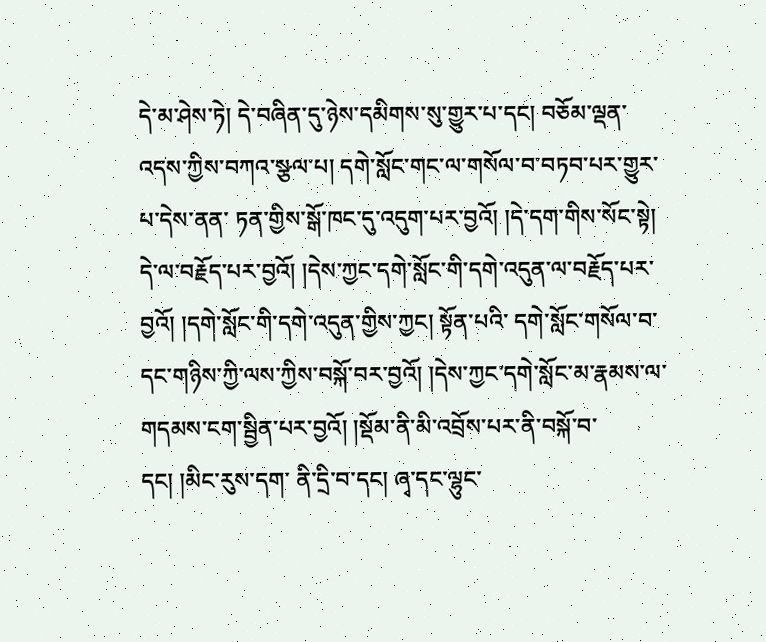དེ་མ་ཤེས་ཏེ། དེ་བཞིན་དུ་ཉེས་དམིགས་སུ་གྱུར་པ་དང། བཅོམ་ལྡན་འདས་ཀྱིས་བཀའ་སྩལ་པ། དགེ་སློང་གང་ལ་གསོལ་བ་བཏབ་པར་གྱུར་པ་དེས་ནན་ ཏན་གྱིས་སྒོ་ཁང་དུ་འདུག་པར་བྱའོ། །དེ་དག་གིས་སོང་སྟེ། དེ་ལ་བརྗོད་པར་བྱའོ། །དེས་ཀྱང་དགེ་སློང་གི་དགེ་འདུན་ལ་བརྗོད་པར་བྱའོ། །དགེ་སློང་གི་དགེ་འདུན་གྱིས་ཀྱང། སྟོན་པའི་ དགེ་སློང་གསོལ་བ་དང་གཉིས་ཀྱི་ལས་ཀྱིས་བསྐོ་བར་བྱའོ། །དེས་ཀྱང་དགེ་སློང་མ་རྣམས་ལ་གདམས་ངག་སྦྱིན་པར་བྱའོ། །སྡོམ་ནི་མི་འབྲོས་པར་ནི་བསྐོ་བ་དང། །མིང་རུས་དག་ ནི་དྲི་བ་དང། ཞྭ་དང་ལྷུང་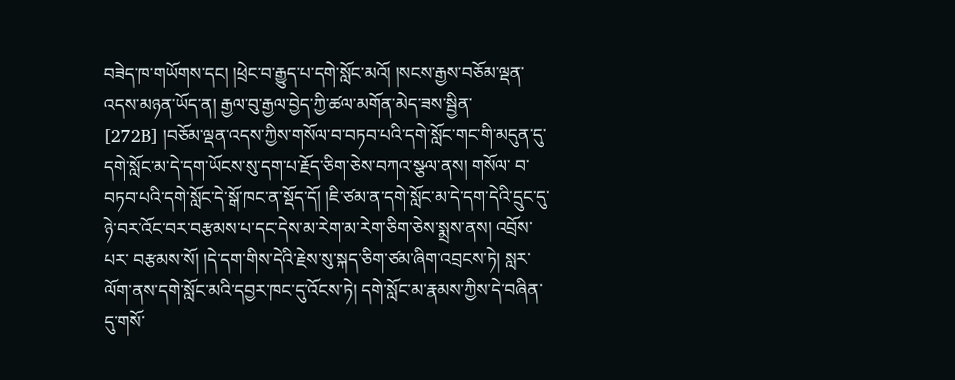བཟེད་ཁ་གཡོགས་དང། །ཕྲེང་བ་རྒྱུད་པ་དགེ་སློང་མའོ། །སངས་རྒྱས་བཅོམ་ལྡན་འདས་མཉན་ཡོད་ན། རྒྱལ་བུ་རྒྱལ་བྱེད་ཀྱི་ཚལ་མགོན་མེད་ཟས་སྦྱིན་ [272B] །བཅོམ་ལྡན་འདས་ཀྱིས་གསོལ་བ་བཏབ་པའི་དགེ་སློང་གང་གི་མདུན་དུ་དགེ་སློང་མ་དེ་དག་ཡོངས་སུ་དག་པ་རྗོད་ཅིག་ཅེས་བཀའ་སྩལ་ནས། གསོལ་ བ་བཏབ་པའི་དགེ་སློང་དེ་སྒོ་ཁང་ན་སྡོད་དོ། །ཇི་ཙམ་ན་དགེ་སློང་མ་དེ་དག་དེའི་དྲུང་དུ་ཉེ་བར་འོང་བར་བརྩམས་པ་དང་དེས་མ་རེག་མ་རེག་ཅིག་ཅེས་སྨྲས་ནས། འབྲོས་པར་ བརྩམས་སོ། །དེ་དག་གིས་དེའི་རྗེས་སུ་སྐད་ཅིག་ཙམ་ཞིག་འབྲངས་ཏེ། སླར་ལོག་ནས་དགེ་སློང་མའི་དབྱར་ཁང་དུ་འོངས་ཏེ། དགེ་སློང་མ་རྣམས་ཀྱིས་དེ་བཞིན་དུ་གསོ་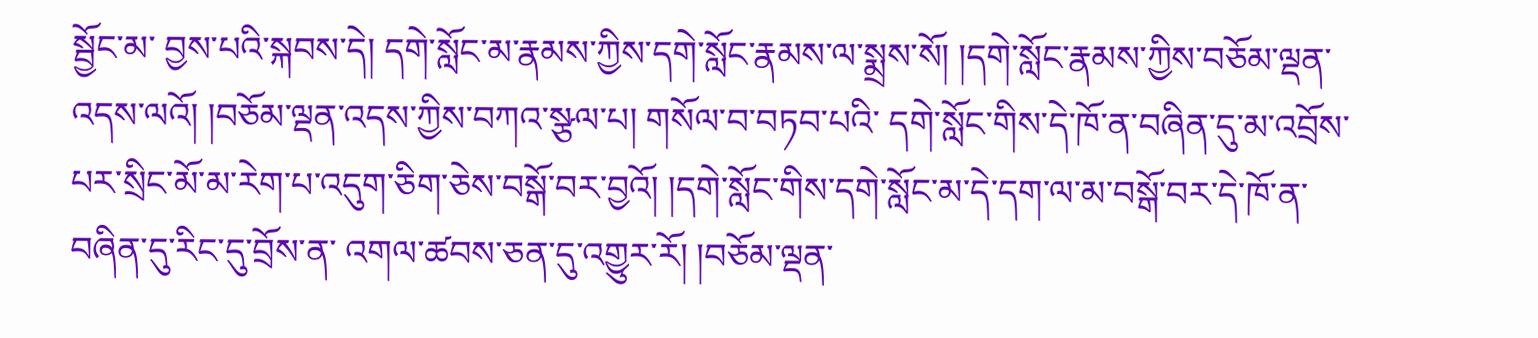སྦྱོང་མ་ བྱས་པའི་སྐབས་དེ། དགེ་སློང་མ་རྣམས་ཀྱིས་དགེ་སློང་རྣམས་ལ་སྨྲས་སོ། །དགེ་སློང་རྣམས་ཀྱིས་བཅོམ་ལྡན་འདས་ལའོ། །བཅོམ་ལྡན་འདས་ཀྱིས་བཀའ་སྩལ་པ། གསོལ་བ་བཏབ་པའི་ དགེ་སློང་གིས་དེ་ཁོ་ན་བཞིན་དུ་མ་འབྲོས་པར་སྲིང་མོ་མ་རེག་པ་འདུག་ཅིག་ཅེས་བསྒོ་བར་བྱའོ། །དགེ་སློང་གིས་དགེ་སློང་མ་དེ་དག་ལ་མ་བསྒོ་བར་དེ་ཁོ་ན་བཞིན་དུ་རིང་དུ་བྲོས་ན་ འགལ་ཚབས་ཅན་དུ་འགྱུར་རོ། །བཅོམ་ལྡན་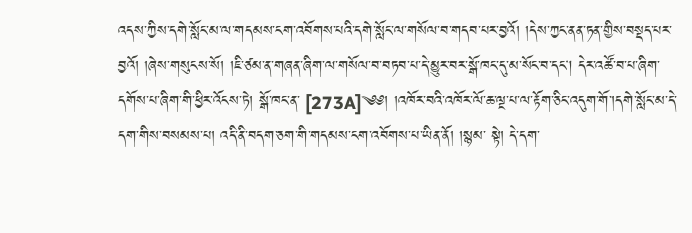འདས་ཀྱིས་དགེ་སློང་མ་ལ་གདམས་ངག་འབོགས་པའི་དགེ་སློང་ལ་གསོལ་བ་གདབ་པར་བྱའོ། །དེས་ཀྱང་ནན་ཏན་གྱིས་བསྡད་པར་ བྱའོ། །ཞེས་གསུངས་སོ། །ཇི་ཙམ་ན་གཞན་ཞིག་ལ་གསོལ་བ་བཏབ་པ་དེ་མྱུར་བར་སྒོ་ཁང་དུ་མ་སོང་བ་དང། དེར་འཚོ་བ་པ་ཞིག་དགོས་པ་ཞིག་གི་ཕྱིར་འོངས་ཏེ། སྒོ་ཁང་ན་ [273A]༄༅། །འཁོར་བའི་འཁོར་ལོ་ཆ་ལྔ་པ་ལ་རྟོག་ཅིང་འདུག་གོ་།དགེ་སློང་མ་དེ་དག་གིས་བསམས་པ། འདི་ནི་བདག་ཅག་གི་གདམས་ངག་འབོགས་པ་ཡིན་ནོ། །སྙམ་ སྟེ། དེ་དག་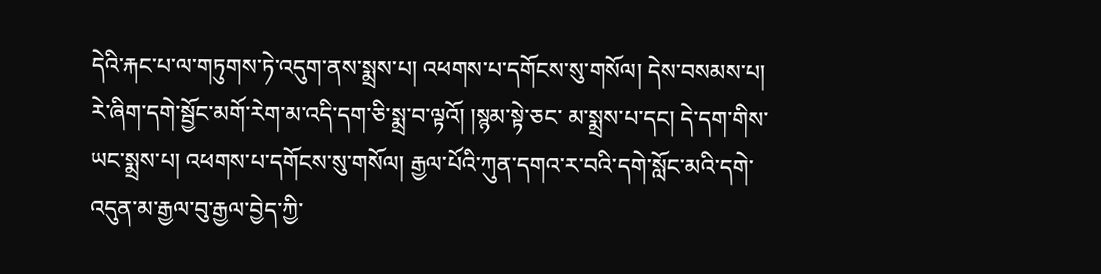དེའི་རྐང་པ་ལ་གཏུགས་ཏེ་འདུག་ནས་སྨྲས་པ། འཕགས་པ་དགོངས་སུ་གསོལ། དེས་བསམས་པ། རེ་ཞིག་དགེ་སྦྱོང་མགོ་རེག་མ་འདི་དག་ཅི་སྨྲ་བ་ལྟའོ། །སྙམ་སྟེ་ཅང་ མ་སྨྲས་པ་དང། དེ་དག་གིས་ཡང་སྨྲས་པ། འཕགས་པ་དགོངས་སུ་གསོལ། རྒྱལ་པོའི་ཀུན་དགའ་ར་བའི་དགེ་སློང་མའི་དགེ་འདུན་མ་རྒྱལ་བུ་རྒྱལ་བྱེད་ཀྱི་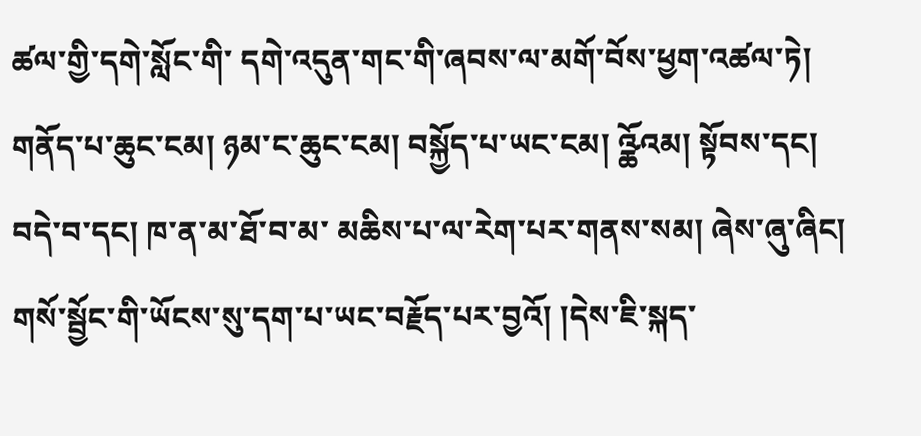ཚལ་གྱི་དགེ་སློང་གི་ དགེ་འདུན་གང་གི་ཞབས་ལ་མགོ་བོས་ཕྱག་འཚལ་ཏེ། གནོད་པ་ཆུང་ངམ། ཉམ་ང་ཆུང་ངམ། བསྐྱོད་པ་ཡང་ངམ། འྪོའམ། སྟོབས་དང། བདེ་བ་དང། ཁ་ན་མ་ཐོ་བ་མ་ མཆིས་པ་ལ་རེག་པར་གནས་སམ། ཞེས་ཞུ་ཞིང། གསོ་སྦྱོང་གི་ཡོངས་སུ་དག་པ་ཡང་བརྗོད་པར་བྱའོ། །དེས་ཇི་སྐད་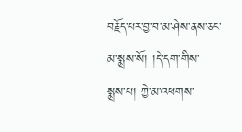བརྗོད་པར་བྱ་བ་མ་ཤེས་ནས་ཅང་མ་སྨྲས་སོ། །དེ་དག་གིས་ སྨྲས་པ། ཀྱེ་མ་འཕགས་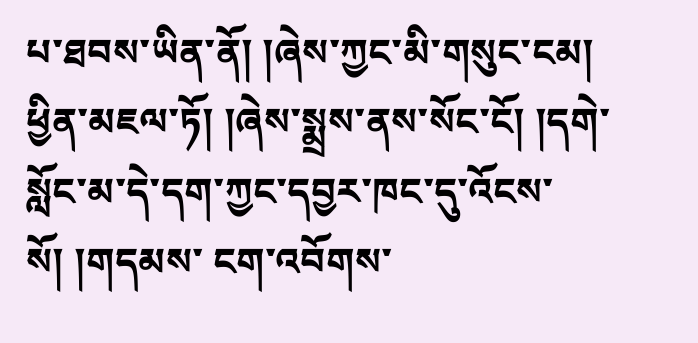པ་ཐབས་ཡིན་ནོ། །ཞེས་ཀྱང་མི་གསུང་ངམ། ཕྱིན་མཇལ་ཏོ། །ཞེས་སྨྲས་ནས་སོང་ངོ། །དགེ་སློང་མ་དེ་དག་ཀྱང་དབྱར་ཁང་དུ་འོངས་སོ། །གདམས་ ངག་འབོགས་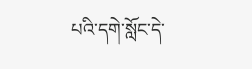པའི་དགེ་སློང་དེ་